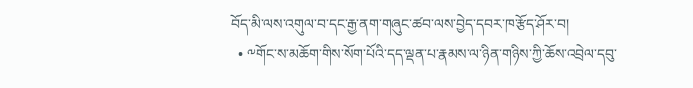བོད་མི་ལས་འགུལ་བ་དང་རྒྱ་ནག་གཞུང་ཚབ་ལས་བྱེད་དབར་ཁ་རྩོད་ཤོར་བ།
  • ༸གོང་ས་མཆོག་གིས་སོག་པོའི་དད་ལྡན་པ་རྣམས་ལ་ཉིན་གཉིས་ཀྱི་ཆོས་འབྲེལ་དབུ་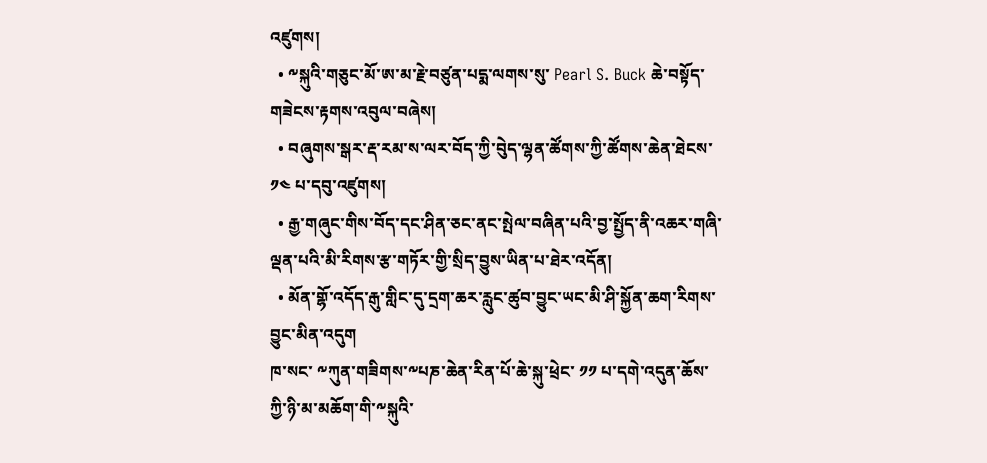འཛུགས།
  • ༸སྐུའི་གཅུང་མོ་ཨ་མ་རྗེ་བཙུན་པདྨ་ལགས་སུ་ Pearl S. Buck ཆེ་བསྟོད་གཟེངས་རྟགས་འབུལ་བཞེས།
  • བཞུགས་སྒར་རྡ་རམ་ས་ལར་བོད་ཀྱི་བེུད་ལྷན་ཚོགས་ཀྱི་ཚོགས་ཆེན་ཐེངས་ ༡༤ པ་དབུ་འཛུགས།
  • རྒྱ་གཞུང་གིས་བོད་དང་ཤིན་ཅང་ནང་སྤེལ་བཞིན་པའི་བྱ་སྤྱོད་ནི་འཆར་གཞི་ལྡན་པའི་མི་རིགས་རྩ་གཏོར་གྱི་སྲིད་བྱུས་ཡིན་པ་ཐེར་འདོན།
  • མོན་གྷོ་འདོད་རྒུ་གླིང་དུ་དྲག་ཆར་རླུང་ཚུབ་བྱུང་ཡང་མི་ཤི་སྐྱོན་ཆག་རིགས་བྱུང་མིན་འདུག
ཁ་སང་ ༸ཀུན་གཟིགས་༸པཎ་ཆེན་རིན་པོ་ཆེ་སྐུ་ཕྲེང་ ༡༡ པ་དགེ་འདུན་ཆོས་ཀྱི་ཉི་མ་མཆོག་གི་༸སྐུའི་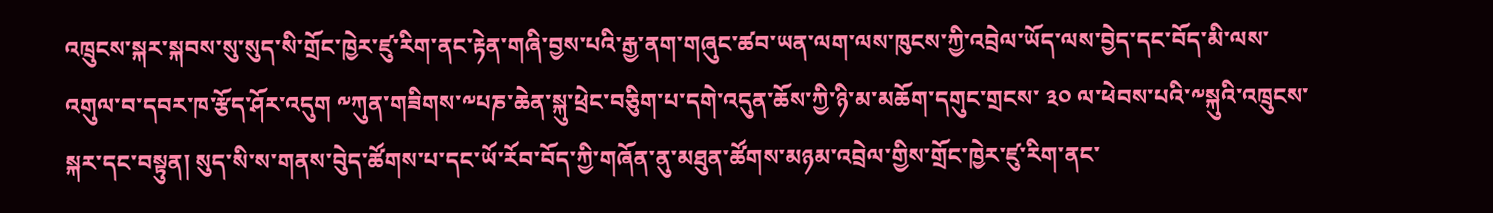འཁྲུངས་སྐར་སྐབས་སུ་སུད་སི་གྲོང་ཁྱེར་ཛུ་རིག་ནང་རྟེན་གཞི་བྱས་པའི་རྒྱ་ནག་གཞུང་ཚབ་ཡན་ལག་ལས་ཁུངས་ཀྱི་འབྲེལ་ཡོད་ལས་བྱེད་དང་བོད་མི་ལས་འགུལ་བ་དབར་ཁ་རྩོད་ཤོར་འདུག ༸ཀུན་གཟིགས་༸པཎ་ཆེན་སྐུ་ཕྲེང་བཅིུག་པ་དགེ་འདུན་ཆོས་ཀྱི་ཉི་མ་མཆོག་དགུང་གྲངས་ ༣༠ ལ་ཕེབས་པའི་༸སྐུའི་འཁྲུངས་སྐར་དང་བསྟུན། སུད་སི་ས་གནས་བེུད་ཚོགས་པ་དང་ཡོ་རོབ་བོད་ཀྱི་གཞོན་ནུ་མཐུན་ཚོགས་མཉམ་འབྲེལ་གྱིས་གྲོང་ཁྱེར་ཛུ་རིག་ནང་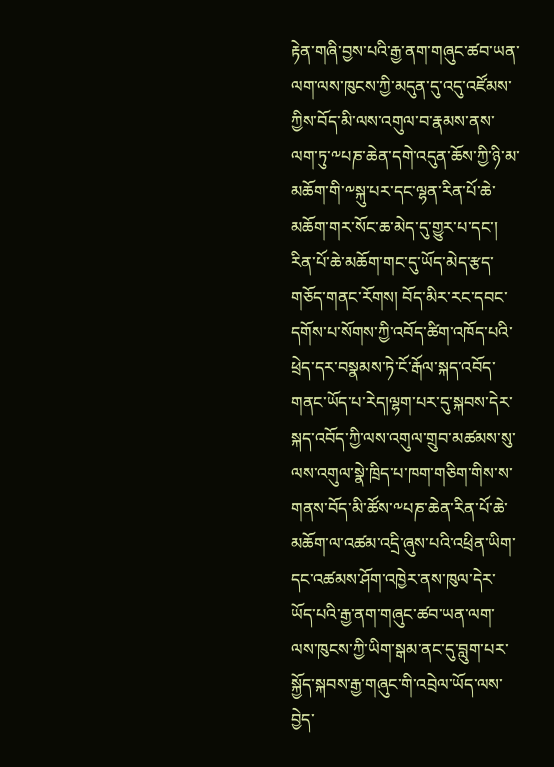རྟེན་གཞི་བྱས་པའི་རྒྱ་ནག་གཞུང་ཚབ་ཡན་ལག་ལས་ཁུངས་ཀྱི་མདུན་དུ་འདུ་འཛོམས་ཀྱིས་བོད་མི་ལས་འགུལ་བ་རྣམས་ནས་ལག་ཏུ་༸པཎ་ཆེན་དགེ་འདུན་ཆོས་ཀྱི་ཉི་མ་མཆོག་གི་༸སྐུ་པར་དང་ལྷན་རིན་པོ་ཆེ་མཆོག་གར་སོང་ཆ་མེད་དུ་གྱུར་པ་དང་། རིན་པོ་ཆེ་མཆོག་གང་དུ་ཡོད་མེད་རྩད་གཅོད་གནང་རོགས། བོད་མིར་རང་དབང་དགོས་པ་སོགས་ཀྱི་འབོད་ཚིག་འཁོད་པའི་ཕྲེད་དར་བསྣམས་ཏེ་ངོ་རྒོལ་སྐད་འབོད་གནང་ཡོད་པ་རེད།ལྷག་པར་དུ་སྐབས་དེར་སྐད་འབོད་ཀྱི་ལས་འགུལ་གྲུབ་མཚམས་སུ་ལས་འགུལ་སྣེ་ཁྲིད་པ་ཁག་གཅིག་གིས་ས་གནས་བོད་མི་ཚོས་༸པཎ་ཆེན་རིན་པོ་ཆེ་མཆོག་ལ་འཚམ་འདྲི་ཞུས་པའི་འཕྲིན་ཡིག་དང་འཚམས་ཤོག་འཁྱེར་ནས་ཁུལ་དེར་ཡོད་པའི་རྒྱ་ནག་གཞུང་ཚབ་ཡན་ལག་ལས་ཁུངས་ཀྱི་ཡིག་སྒམ་ནང་དུ་བླུག་པར་སྐྱོད་སྐབས་རྒྱ་གཞུང་གི་འབྲེལ་ཡོད་ལས་བྱེད་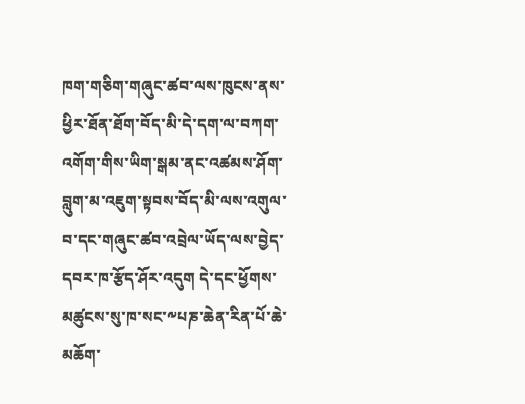ཁག་གཅིག་གཞུང་ཚབ་ལས་ཁུངས་ནས་ཕྱིར་ཐོན་ཐོག་བོད་མི་དེ་དག་ལ་བཀག་འགོག་གིས་ཡིག་སྒམ་ནང་འཚམས་ཤོག་བླུག་མ་འཇུག་སྟབས་བོད་མི་ལས་འགུལ་བ་དང་གཞུང་ཚབ་འབྲེལ་ཡོད་ལས་བྱེད་དབར་ཁ་རྩོད་ཤོར་འདུག དེ་དང་ཕྱོགས་མཚུངས་སུ་ཁ་སང་༸པཎ་ཆེན་རིན་པོ་ཆེ་མཆོག་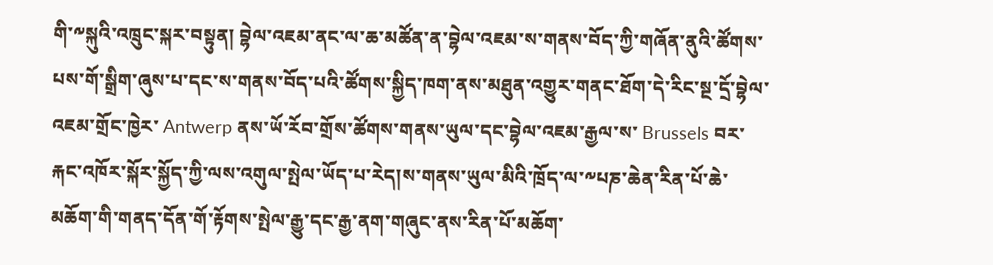གི་༸སྐུའི་འཁྲུང་སྐར་བསྟུན། བྷེལ་འཇམ་ནང་ལ་ཆ་མཚོན་ན་བྷེལ་འཇམ་ས་གནས་བོད་ཀྱི་གཞོན་ནུའི་ཚོགས་པས་གོ་སྒྲིག་ཞུས་པ་དང་ས་གནས་བོད་པའི་ཚོགས་སྐྱིད་ཁག་ནས་མཐུན་འགྱུར་གནང་ཐོག་དེ་རིང་སྔ་དྲོ་བྷེལ་འཇམ་གྲོང་ཁྱེར་ Antwerp ནས་ཡོ་རོབ་གྲོས་ཚོགས་གནས་ཡུལ་དང་བྷེལ་འཇམ་རྒྱལ་ས་ Brussels བར་རྐང་འཁོར་སྐོར་སྐྱོད་ཀྱི་ལས་འགུལ་སྤེལ་ཡོད་པ་རེད།ས་གནས་ཡུལ་མིའི་ཁྲོད་ལ་༸པཎ་ཆེན་རིན་པོ་ཆེ་མཆོག་གི་གནད་དོན་གོ་རྟོགས་སྤེལ་རྒྱུ་དང་རྒྱ་ནག་གཞུང་ནས་རིན་པོ་མཆོག་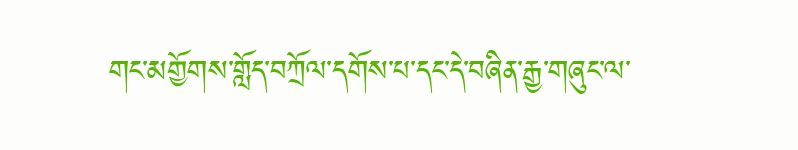གང་མགྱོགས་གློད་བཀྲོལ་དགོས་པ་དང་དེ་བཞིན་རྒྱ་གཞུང་ལ་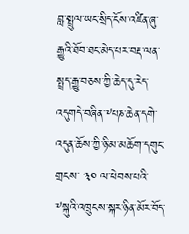བླ་སྤྲུལ་ཡང་སྲིད་ངོས་འཛིན་ཞུ་རྒྱུའི་ཐོབ་ཐང་མེད་པར་བརྡ་ལན་སྤྲད་རྒྱུ་བཅས་ཀྱི་ཆེད་དུ་རེད་འདུགདེ་བཞིན་༸པཎ་ཆེན་དགེ་འདུན་ཆོས་ཀྱི་ཉི་མ་མཆོག་དགུང་གྲངས་ ༣༠ ལ་ཕེབས་པའི་༸སྐུའི་འཁྲུངས་སྐར་ཉིན་མོར་བོད་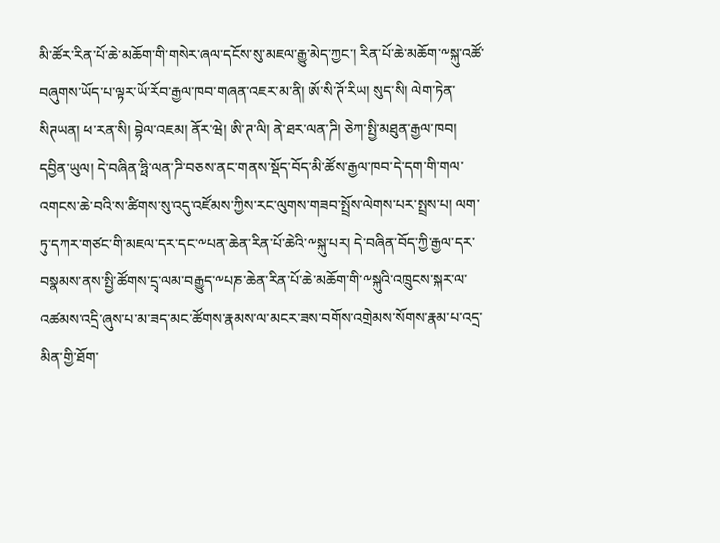མི་ཚོར་རིན་པོ་ཆེ་མཆོག་གི་གསེར་ཞལ་དངོས་སུ་མཇལ་རྒྱུ་མེད་ཀྱང་། རིན་པོ་ཆེ་མཆོག་༸སྐུ་འཚོ་བཞུགས་ཡོད་པ་ལྟར་ཡོ་རོབ་རྒྱལ་ཁབ་གཞན་འཇར་མ་ནི། ཨོ་སི་ཊོ་རིཡ། སུད་སི། ལེག་ཏེན་སིཊཡན། ཕ་རན་སི། བྷེལ་འཇམ། ནོར་ཝེ། ཨི་ཊ་ལི། ནེ་ཐར་ལན་ཌི། ཅེཀ་སྤྱི་མཐུན་རྒྱལ་ཁབ། དབྱིན་ཡུལ། དེ་བཞིན་ཧྥི་ལན་ཌི་བཅས་ནང་གནས་སྡོད་བོད་མི་ཚོས་རྒྱལ་ཁབ་དེ་དག་གི་གལ་འགངས་ཆེ་བའི་ས་ཚིགས་སུ་འདུ་འཛོམས་ཀྱིས་རང་ལུགས་གཟབ་སྤྲོས་ལེགས་པར་སྤྲས་པ། ལག་ཏུ་དཀར་གཙང་གི་མཇལ་དར་དང་༸པན་ཆེན་རིན་པོ་ཆེའི་༸སྐུ་པར། དེ་བཞིན་བོད་ཀྱི་རྒྱལ་དར་བསྣམས་ནས་སྤྱི་ཚོགས་དྲྭ་ལམ་བརྒྱུད་༸པཎ་ཆེན་རིན་པོ་ཆེ་མཆོག་གི་༸སྐུའི་འཁྲུངས་སྐར་ལ་འཚམས་འདྲི་ཞུས་པ་མ་ཟད་མང་ཚོགས་རྣམས་ལ་མངར་ཟས་བགོས་འགྲེམས་སོགས་རྣམ་པ་འདྲ་མིན་གྱི་ཐོག་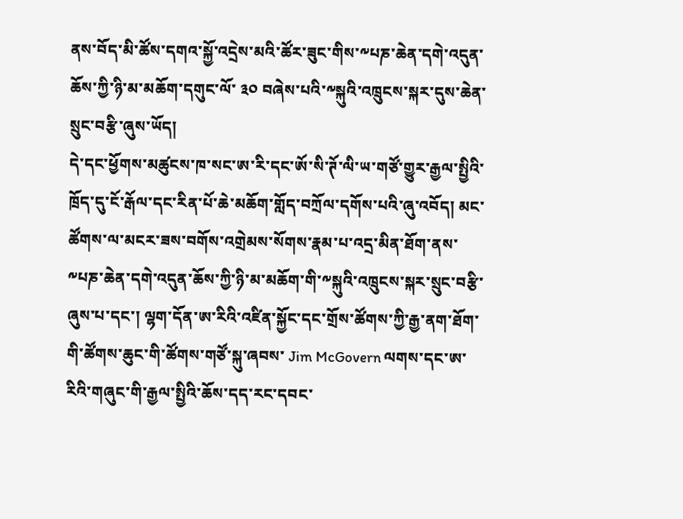ནས་བོད་མི་ཚོས་དགའ་སྐྱོ་འདྲེས་མའི་ཚོར་ཟུང་གིས་༸པཎ་ཆེན་དགེ་འདུན་ཆོས་ཀྱི་ཉི་མ་མཆོག་དགུང་ལོ་ ༣༠ བཞེས་པའི་༸སྐུའི་འཁྲུངས་སྐར་དུས་ཆེན་སྲུང་བརྩི་ཞུས་ཡོད།
དེ་དང་ཕྱོགས་མཚུངས་ཁ་སང་ཨ་རི་དང་ཨོ་སི་ཊོ་ལི་ཡ་གཙོ་གྱུར་རྒྱལ་སྤྱིའི་ཁྲོད་དུ་ངོ་རྒོལ་དང་རིན་པོ་ཆེ་མཆོག་གློད་བཀྲོལ་དགོས་པའི་ཞུ་འབོད། མང་ཚོགས་ལ་མངར་ཟས་བགོས་འགྲེམས་སོགས་རྣམ་པ་འདྲ་མིན་ཐོག་ནས་༸པཎ་ཆེན་དགེ་འདུན་ཆོས་ཀྱི་ཉི་མ་མཆོག་གི་༸སྐུའི་འཁྲུངས་སྐར་སྲུང་བརྩི་ཞུས་པ་དང་། ལྷག་དོན་ཨ་རིའི་འཛིན་སྐྱོང་དང་གྲོས་ཚོགས་ཀྱི་རྒྱ་ནག་ཐོག་གི་ཚོགས་ཆུང་གི་ཚོགས་གཙོ་སྐུ་ཞབས་ Jim McGovern ལགས་དང་ཨ་རིའི་གཞུང་གི་རྒྱལ་སྤྱིའི་ཆོས་དད་རང་དབང་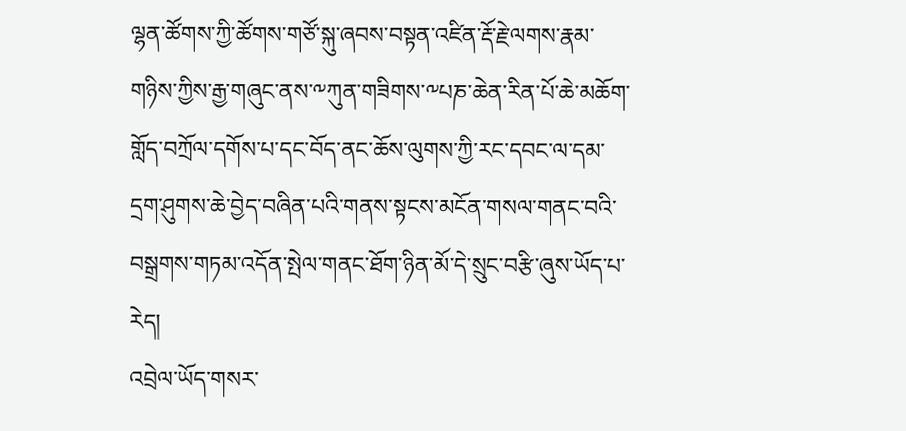ལྷན་ཚོགས་ཀྱི་ཚོགས་གཙོ་སྐུ་ཞབས་བསྟན་འཛིན་རྡོ་རྗེ་ལགས་རྣམ་གཉིས་ཀྱིས་རྒྱ་གཞུང་ནས་༸ཀུན་གཟིགས་༸པཎ་ཆེན་རིན་པོ་ཆེ་མཆོག་གློད་བཀྲོལ་དགོས་པ་དང་བོད་ནང་ཆོས་ལུགས་ཀྱི་རང་དབང་ལ་དམ་དྲག་ཤུགས་ཆེ་བྱེད་བཞིན་པའི་གནས་སྟངས་མངོན་གསལ་གནང་བའི་བསྒྲགས་གཏམ་འདོན་སྤེལ་གནང་ཐོག་ཉིན་མོ་དེ་སྲུང་བརྩི་ཞུས་ཡོད་པ་རེད།
འབྲེལ་ཡོད་གསར་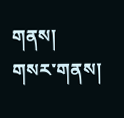གནས།
གསར་གནས།